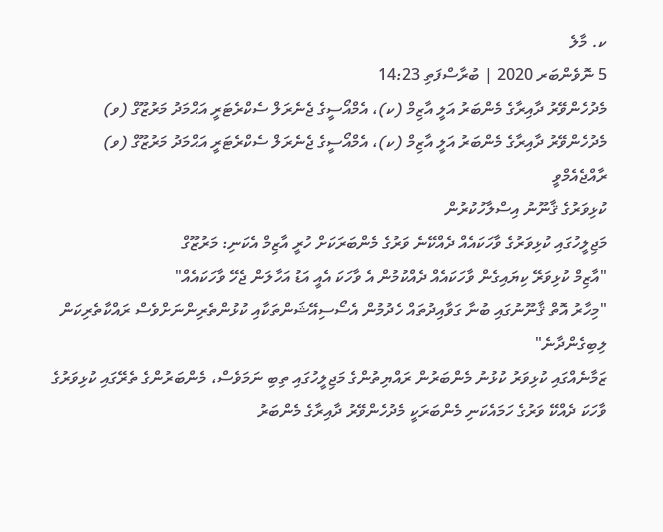ކ. މާލެ
5 ނޮވެންބަރ 2020 | ބުރާސްފަތި 14:23
މެދުހެންވޭރު ދާއިރާގެ މެންބަރު އަލީ އާޒިމް (ކ)، އެމްއޯސީގެ ޖެނެރަލް ސެކްރެޓަރީ އަޙްމަދު މަރުޒޫގް (ވ)
މެދުހެންވޭރު ދާއިރާގެ މެންބަރު އަލީ އާޒިމް (ކ)، އެމްއޯސީގެ ޖެނެރަލް ސެކްރެޓަރީ އަޙްމަދު މަރުޒޫގް (ވ)
ރާއްޖެއެމްވީ
ކުޅިވަރުގެ ޤާނޫނު އިސްލާހުކުރުން
މަޖިލީހުގައި ކުޅިވަރުގެ ވާހަކައެއް ދެއްކޭނެ ވަރުގެ މެންބަރަކަށް ހުރީ އާޒިމް އެކަނި: މަރުޒޫގް
"އާޒިމް ކުޅިވަރޭ ކިޔައިގެން ވާހަކައެއް ދެއްކުމުން އެ ވާހަކަ އެއީ އަޑު އަހާލަން ޖެހޭ ވާހަކައެއް"
"މިހާރު އޮތް ޤާނޫނުގައި ބުނާ ގަވާއިދުތައް ހެދުމުން އެސޯސިއޭޝަންތަކާއި ކުޅުންތެރިންނަށްވެސް ރައްކާތެރިކަން ލިބިގެންދާނެ"
ޒަމާނެއްގައި ކުޅިވަރު ކުޅުނު މެންބަރުން ރައްޔިތުންގެ މަޖިލީހުގައި ތިބި ނަމަވެސް، މެންބަރުންގެ ތެރޭގައި ކުޅިވަރުގެ ވާހަކަ ދެއްކޭ ވަރުގެ ހަމައެކަނި މެންބަރަކީ މެދުހެންވޭރު ދާއިރާގެ މެންބަރު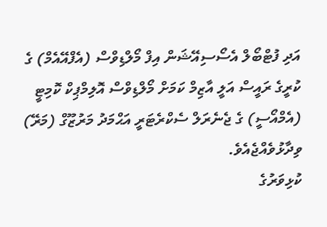އަދި ފުޓްބޯލް އެސޯސިއޭޝަން އިފް މޯލްޑިވްސް (އެފްއޭއެމް) ގެ ކުރީގެ ރައީސް އަލީ އާޒިމް ކަމަށް މޯލްޑިވްސް އޮލިމްޕިކް ކޮމިޓީ (އެމްއޯސީ) ގެ ޖެނެރަލް ސެކްރެޓަރީ އަޙްމަދު މަރުޒޫގް (މަރޭ) ވިދާޅުވެއްޖެއެވެ.
ކުޅިވަރުގެ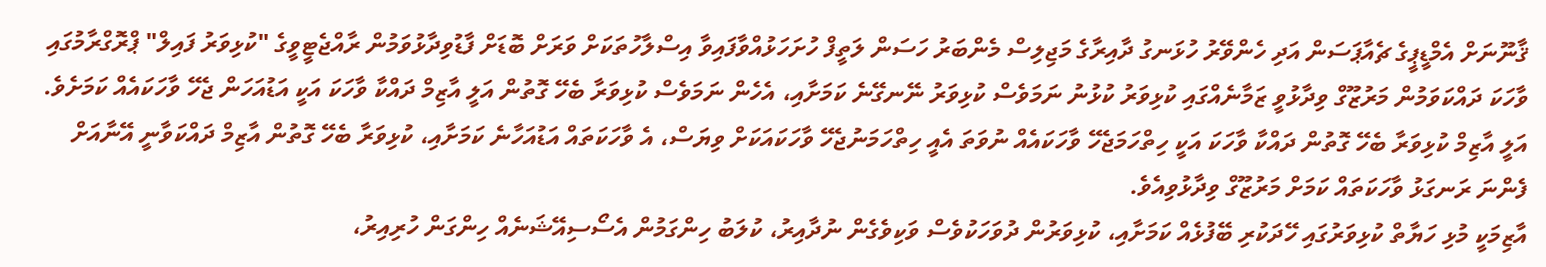ޤާނޫނަށް އެމްޑީޕީގެ ޗެއާޕަސަން އަދި ހެންވޭރު ހުޅަނގު ދާއިރާގެ މަޖިލިސް މެންބަރު ހަސަން ލަތީފް ހުށަހަޅުއްވާފައިވާ އިސްލާހުތަކަށް ވަރަށް ބޮޑަށް ފާޑުވިދާޅުވަމުން ރާއްޖެޓީވީގެ "ކުޅިވަރު ފައިލް" ޕްރޮގްރާމުގައި ވާހަކަ ދައްކަވަމުން މަރުޒޫގް ވިދާޅުވީ ޒަމާނެއްގައި ކުޅިވަރު ކުޅުނު ނަމަވެސް ކުޅިވަރު ނޭނގޭނެ ކަމަށާއި، އެހެން ނަމަވެސް ކުޅިވަރާ ބެހޭ ގޮތުން އަލީ އާޒިމް ދައްކާ ވާހަކަ އަކީ އަޑުއަހަން ޖެހޭ ވާހަކައެއް ކަމަށެވެ.
އަލީ އާޒިމް ކުޅިވަރާ ބެހޭ ގޮތުން ދައްކާ ވާހަކަ އަކީ ހިތްހަމަޖެހޭ ވާހަކައެއް ނުވަތަ އެއީ ހިތްހަމަނުޖެހޭ ވާހަކައަކަށް ވިޔަސް، އެ ވާހަކަތައް އަޑުއަހާނެ ކަމަށާއި، ކުޅިވަރާ ބެހޭ ގޮތުން އާޒިމް ދައްކަވާނީ އޭނާއަށް ފެންނަ ރަނގަޅު ވާހަކަތައް ކަމަށް މަރުޒޫގް ވިދާޅުވިއެވެ.
އާޒިމަކީ މުޅި ހަޔާތް ކުޅިވަރުގައި ހޭދަކުރި ބޭފުޅެއް ކަމަށާއި، ކުޅިވަރުން ދުވަހަކުވެސް ވަކިވެގެން ނުދާއިރު، ކުލަބު ހިންގަމުން އެސޯސިއޭޝަނެއް ހިންގަން ހުރިއިރު،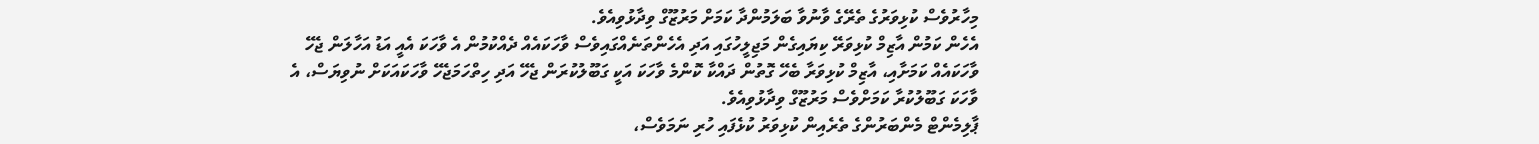މިހާރުވެސް ކުޅިވަރުގެ ތެރޭގެ ވާނުވާ ބަލަމުންދާ ކަމަށް މަރުޒޫގް ވިދާޅުވިއެވެ.
އެހެން ކަމުން އާޒިމް ކުޅިވަރޭ ކިޔައިގެން މަޖިލީހުގައި އަދި އެހެންތަނެއްގައިވެސް ވާހަކައެއް ދެއްކުމުން އެ ވާހަކަ އެއީ އަޑު އަހާލަން ޖެހޭ ވާހަކައެއް ކަމަށާއި، އާޒިމް ކުޅިވަރާ ބެހޭ ގޮތުން ދައްކާ ކޮންމެ ވާހަކަ އަކީ ގަބޫލުކުރަން ޖެހޭ އަދި ހިތްހަމަޖެހޭ ވާހަކައަކަށް ނުވިޔަސް، އެ ވާހަކަ ގަބޫލުކުރާ ކަމަށްވެސް މަރުޒޫގް ވިދާޅުވިއެވެ.
ޕާލިމެންޓް މެންބަރުންގެ ތެރެއިން ކުޅިވަރު ކުޅެފައި ހުރި ނަމަވެސް،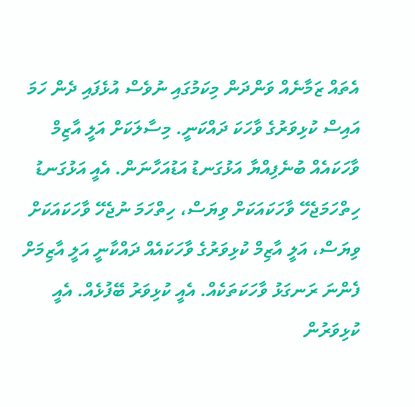އެތައް ޒަމާނެއް ވަންދަން މިކަމުގައި ނުވެސް އުޅެފައި ދެން ހަމަ އައިސް ކުޅިވަރުގެ ވާހަކަ ދައްކަނީ. މިސާލަކަށް އަލީ އާޒިމް ވާހަކައެއް ބުނެފިއްޔާ އަޅުގަނޑު އަޑުއަހާނަން. އެއީ އަޅުގަނޑު ހިތްހަމަޖެހޭ ވާހަކައަކަށް ވިޔަސް، ހިތްހަމަ ނުޖެހޭ ވާހަކައަކަށް ވިޔަސް، އަލީ އާޒިމް ކުޅިވަރުގެ ވާހަކައެއް ދައްކާނީ އަލީ އާޒިމަށް ފެންނަ ރަނގަޅު ވާހަކަތަކެއް. އެއީ ކުޅިވަރު ބޭފުޅެއް. އެއީ ކުޅިވަރުން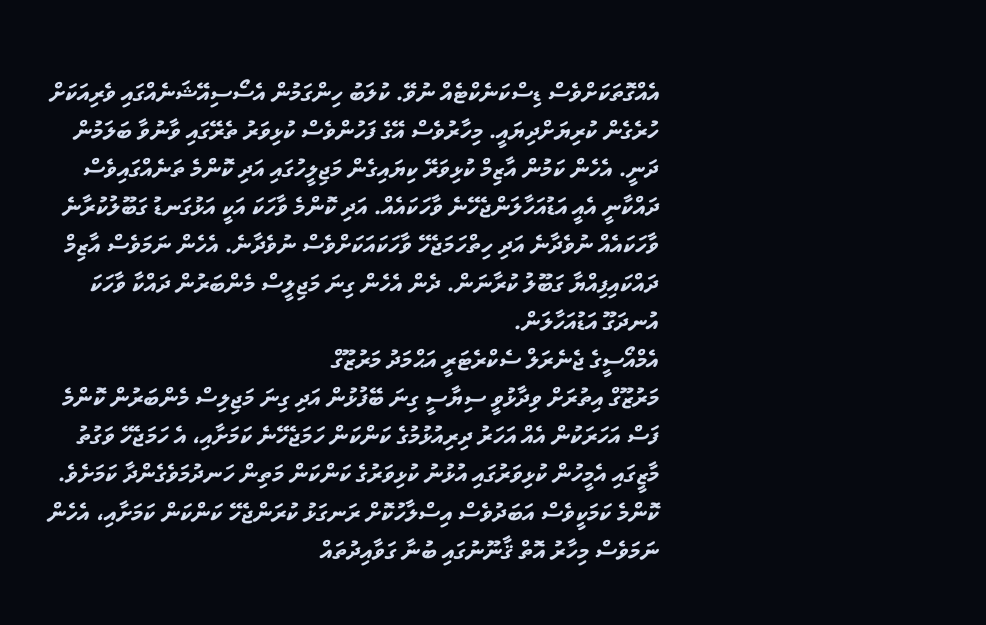އެއްގޮތަކަށްވެސް ޑިސްކަނެކްޓެއް ނުވޭ. ކުލަބު ހިންގަމުން އެސޯސިއޭޝަނެއްގައި ވެރިއަކަށް ހުރެގެން ކުރިޔަށްދިޔައީ. މިހާރުވެސް އޭގެ ފަހުންވެސް ކުޅިވަރު ތެރޭގައި ވާނުވާ ބަލަމުން ދަނީ. އެހެން ކަމުން އާޒިމް ކުޅިވަރޭ ކިޔައިގެން މަޖިލީހުގައި އަދި ކޮންމެ ތަނެއްގައިވެސް ދައްކާނީ އެއީ އަޑުއަހާލަންޖެހޭނެ ވާހަކައެއް. އަދި ކޮންމެ ވާހަކަ އަކީ އަޅުގަނޑު ގަބޫލުކުރާނެ ވާހަކައެއް ނުވެދާނެ އަދި ހިތްހަމަޖެހޭ ވާހަކައަކަށްވެސް ނުވެދާނެ. އެހެން ނަމަވެސް އާޒިމް ދައްކައިފިއްޔާ ގަބޫލު ކުރާނަން. ދެން އެހެން ގިނަ މަޖިލީސް މެންބަރުން ދައްކާ ވާހަކަ އުނދަގޫ އަޑުއަހާލަން.
އެމްއޯސީގެ ޖެނެރަލް ސެކްރެޓަރީ އަޙްމަދު މަރުޒޫގް
މަރުޒޫގް އިތުރަށް ވިދާޅުވީ ސިޔާސީ ގިނަ ބޭފުޅުން އަދި ގިނަ މަޖިލިސް މެންބަރުން ކޮންމެ ފަސް އަހަރަކުން އެއް އަހަރު ދިރިއުޅުމުގެ ކަންކަން ހަމަޖެހޭނެ ކަމަށާއި، އެ ހަމަޖެހޭ ވަގުތު މާޒީގައި އެމީހުން ކުޅިވަރުގައި އުޅުނު ކުޅިވަރުގެ ކަންކަން މަތިން ހަނދުމަވެގެންދާ ކަމަށެވެ.
ކޮންމެ ކަމަކީވެސް އަބަދުވެސް އިސްލާހުކޮށް ރަނގަޅު ކުރަންޖެހޭ ކަންކަން ކަމަށާއި، އެހެން ނަމަވެސް މިހާރު އޮތް ޤާނޫނުގައި ބުނާ ގަވާއިދުތައް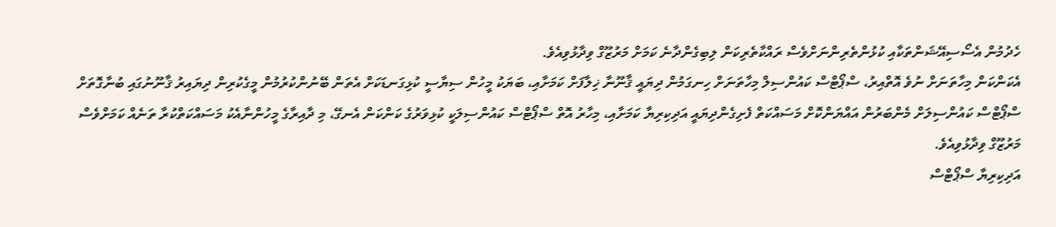ހެދުމުން އެސޯސިއޭޝަންތަކާއި ކުޅުންތެރިންނަށްވެސް ރައްކާތެރިކަން ލިބިގެންދާނެ ކަމަށް މަރުޒޫގް ވިދާޅުވިއެވެ.
އެކަންކަން މިހާތަނަށް ނުވެ އޮތްއިރު، ސްޕޯޓްސް ކައުންސިލް މިހާތަނަށް ހިނގަމުން ދިޔައީ ޤާނޫނާ ޚިލާފަށް ކަމަށާއި، ބަޔަކު މީހުން ސިޔާސީ ކުޅިގަނޑަކަށް އެތަން ބޭނުންކުރުމުން މީގެކުރިން ދިޔައިރު ޤާނޫނުގައި ބުނާގޮތަށް ސްޕޯޓްސް ކައުންސިލަށް މެންބަރުން އައްޔަންކޮށް މަސައްކަތް ފެށިގެންދިޔައީ އަދިކިރިޔާ ކަމަށާއި، މިހާރު އޮތް ސްޕޯޓްސް ކައުންސިލަކީ ކުޅިވަރުގެ ކަންކަން އެނގޭ، މި ދާއިރާގެ މީހުންނާއެކު މަސައްކަތްކުރާ ތަނެއް ކަމަށްވެސް މަރުޒޫގް ވިދާޅުވިއެވެ.
އަދިކިރިޔާ ސްޕޯޓްސް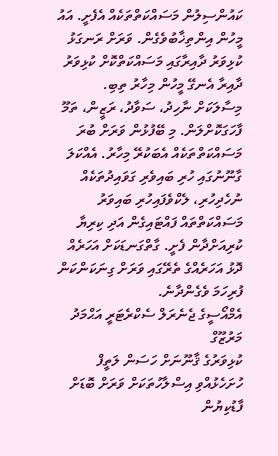ކައުންސިލުން މަސައްކަތްތަކެއް އެފެށީ. އައު މީހުން އިންތިޚާބުވެގެން. ވަރަށް ރަނގަޅު ކުޅިވަރު ދާއިރާގައި މަސައްކަތްކޮށް ކުޅިވަރު ދާއިރާ އެނގޭ މީހުން މިހާރު ތިބި. މިސާލަކަށް ނާހިދު، ސަވާދު، ރަޒީން، ތަމޫ ފާހަގަކޮށްލަން. މި ބޭފުޅުން ވަރަށް ބުރަ މަސައްކަތްތަކެއް އެބަކުރޭ މިހާރު. އެއްކަލަ ގާނޫނުގައި ހުރި ބައިވެރި ގަވައިދުތަކެއް ނުހެދިހުރި، ލެކްވެފައިހުރި ބައިވަރު މަސައްކަތްތައް ފައްޓައިގެން އަދި ކިރިޔާ ކުރިއަށްދާން ފެށީ. ގާތްގަނޑަކަށް އަހަރެއް ދޮޅު އަހަރެއްގެ ތެރޭގައި ވަރަށް ގިނަކަންކަން ފުރިހަމަ ވެގެންދާނެ.
އެމްއޯސީގެ ޖެނެރަލް ސެކްރެޓަރީ އަޙްމަދު މަރުޒޫގް
ކުޅިވަރުގެ ޤާނޫނަށް ހަސަން ލަތީފް ހުށަހެޅުއްވި އިސްލާހުތަކަށް ވަރަށް ބޮޑަށް ފާޑުކިޔުން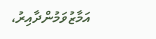އަމާޒުވަމުންދާއިރު،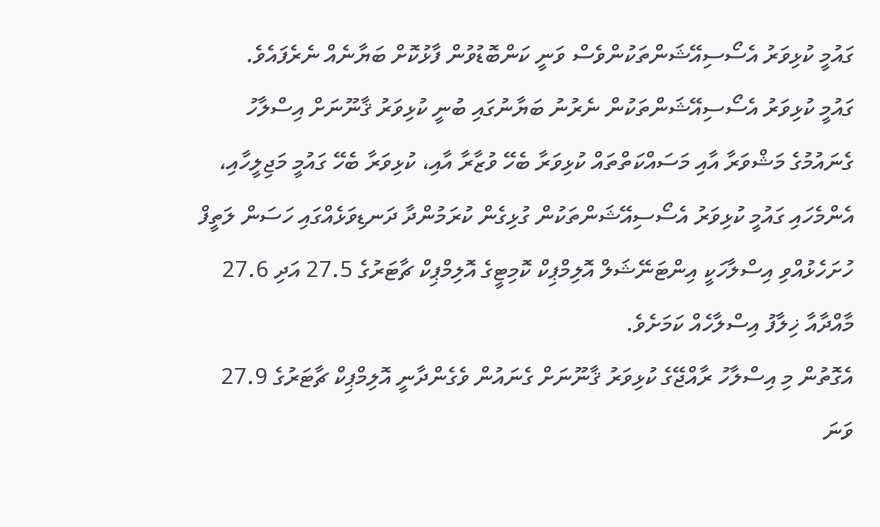ގައުމީ ކުޅިވަރު އެސޯސިއޭޝަންތަކުންވެސް ވަނީ ކަންބޮޑުވުން ފާޅުކޮށް ބަޔާނެއް ނެރެފައެވެ.
ގައުމީ ކުޅިވަރު އެސޯސިއޭޝަންތަކުން ނެރުނު ބަޔާނުގައި ބުނީ ކުޅިވަރު ޤާނޫނަށް އިސްލާހު ގެނައުމުގެ މަޝްވަރާ އާއި މަސައްކަތްތައް ކުޅިވަރާ ބެހޭ ވުޒާރާ އާއި، ކުޅިވަރާ ބެހޭ ގައުމީ މަޖިލީހާއި، އެންމެހައި ގައުމީ ކުޅިވަރު އެސޯސިއޭޝަންތަކުން ގުޅިގެން ކުރަމުންދާ ދަނޑިވަޅެއްގައި ހަސަން ލަތީފް ހުށަހެޅުއްވި އިސްލާހަކީ އިންޓަނޭޝަލް އޮލިމްޕިކް ކޮމިޓީގެ އޮލިމްޕިކް ޗާޓަރުގެ 27.5 އަދި 27.6 މާއްދާއާ ޚިލާފު އިސްލާހެއް ކަމަށެވެ.
އެގޮތުން މި އިސްލާހު ރާއްޖޭގެ ކުޅިވަރު ޤާނޫނަށް ގެނައުން ވެގެންދާނީ އޮލިމްޕިކް ޗާޓަރުގެ 27.9 ވަނަ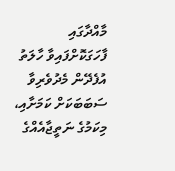މާއްދާގައި ފާހަގަކޮށްފައިވާ ހާލަތު އުފެދޭން މެދުވެރިވާ ސަބަބަކަށް ކަމަށާއި، މިކަމުގެ ނަތީޖާއެއްގެ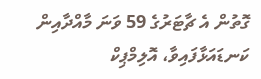ގޮތުން އެ ޗާޓަރުގެ 59 ވަނަ މާއްދާއިން ކަނޑައަޅާފައިވާ، އޮލިމްޕިކް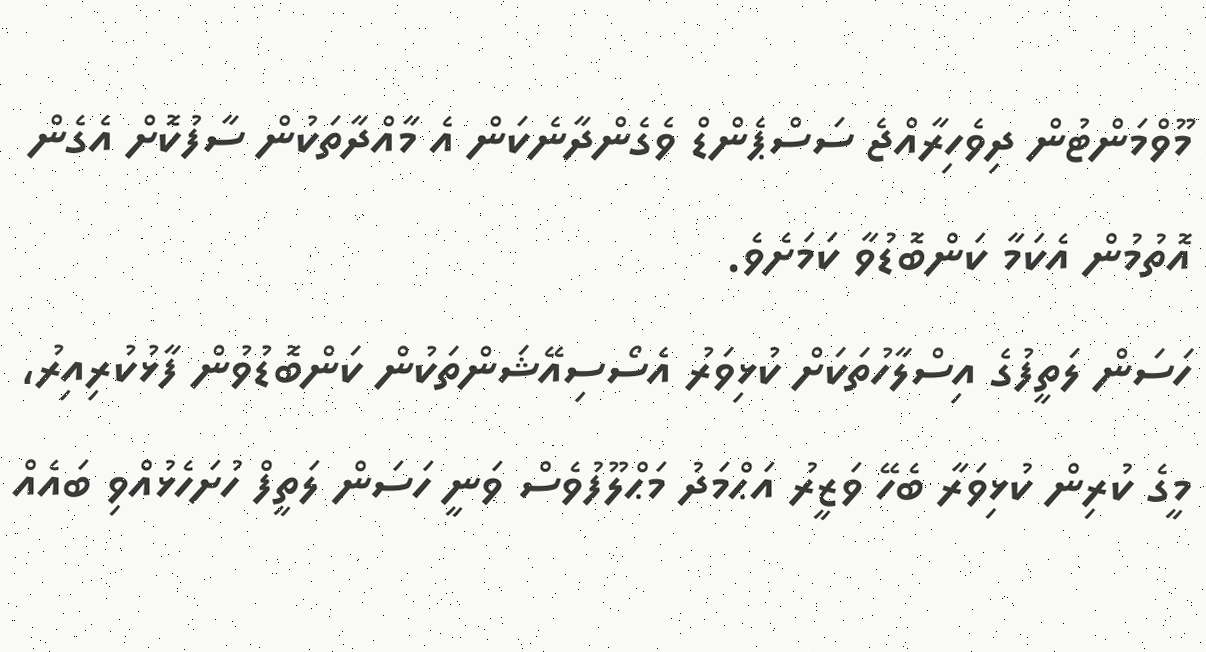މޫވްމަންޓުން ދިވެހިރާއްޖެ ސަސްޕެންޑް ވެގެންދާނެކަން އެ މާއްދާތަކުން ސާފުކޮށް އެގެން އޮތުމުން އެކަމާ ކަންބޮޑުވާ ކަމަށެވެ.
ހަސަން ލަތީފުގެ އިސްލާހުތަކަށް ކުޅިވަރު އެސޯސިއޭޝަންތަކުން ކަންބޮޑުވުން ފާޅުކުރިއިރު، މީގެ ކުރިން ކުޅިވަރާ ބެހޭ ވަޒީރު އަޙްމަދު މަޙްލޫފުވެސް ވަނީ ހަސަން ލަތީފް ހުށަހެޅުއްވި ބައެއް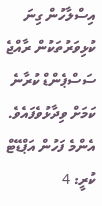އިސްލާހުން ގިނަ ކުޅިވަރުތަކުން ރާއްޖެ ސަސްޕެންޑް ކުރާނެ ކަމަށް ވިދާޅުވެފައެވެ.
އެންމެ ފަހުން އަޕްޑޭޓް ކުރީ: 4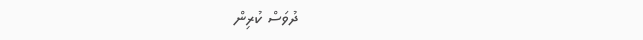ދުވަސް ކުރިން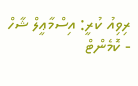ރިވިއު ކުރީ: އިސްމާޢީލް ޝާހް
- ކޮމެންޓް